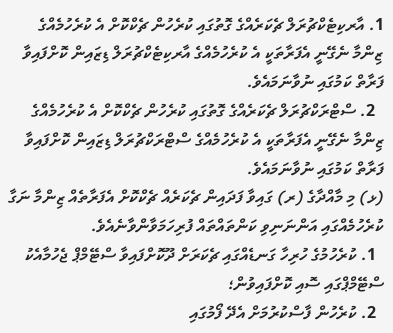1. އާރކިޓެކްޗުރަލް ޗެކަރެއްގެ ގޮތުގައި ކުރެހުން ޗެކްކޮށް އެ ކުރެހުމެއްގެ ޒިންމާ ނެގޭނީ އެފަރާތަކީ އެ ކުރެހުމެއްގެ އާރކިޓެކްޗުރަލް ޑިޒައިން ކޮށްފައިވާ ފަރާތް ކަމުގައި ނުވާނަމައެވެ.
  2. ސްޓްރަކްޗުރަލް ޗެކަރެއްގެ ގޮތުގައި ކުރެހުން ޗެކްކޮށް އެ ކުރެހުމެއްގެ ޒިންމާ ނެގޭނީ އެފަރާތަކީ އެ ކުރެހުމެއްގެ ސްޓްރަކްޗުރަލް ޑިޒައިން ކޮށްފައިވާ ފަރާތް ކަމުގައި ނުވާނަމައެވެ.
(ޅ) މި މާއްދާގެ (ރ) ގައިވާ ފަދައިން ޗެކަރެއް ޗެކްކޮށް އެފަރާތެއް ޒިންމާ ނަގާ ކުރެހުމެއްގައި އަންނަނިވި ކަންތައްތައް ފުރިހަމަވާންވާނެއެވެ.
  1. ކުރެހުމުގެ ހުރިހާ ގަނޑެއްގައި ޗެކަރަށް ދޫކޮށްފައިވާ ސްޓޭމްޕް ޖެހުމާއެކު ސްޓޭމްޕްގައި ސޮއި ކޮށްފައިވުން؛
  2. ކުރެހުން ފާސްކުރުމަށް އެދޭ ފޯމުގައި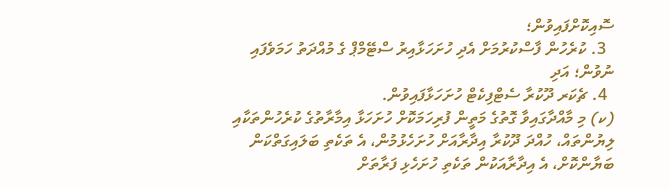ސޮއިކޮށްފައިވުން؛
  3. ކުރެހުން ފާސްކުރުމަށް އެދި ހުށަހަޅާއިރު ސްޓޭމްޕް ގެ މުއްދަތު ހަމަވެފައި ނުވުން؛ އަދި
  4. ޗެކަރ ދޫކުރާ ސެޓްފިކެޓް ހުށަހަޅާފައިވުން.
(ކ) މި މާއްދާގައިވާ ގޮތުގެ މަތީން ފުރިހަމަކޮށް ހުށަހަޅާ އިމާރާތުގެ ކުރެހުންތަކާއި ލިޔުންތައް، ހުއްދަ ދޫކުރާ އިދާރާއަށް ހުށަހެޅުމުން، އެ ތަކެތި ބަލައިގަތްކަން ބަޔާންކޮށް، އެ އިދާރާއަކުން ތަކެތި ހުށަހެޅި ފަރާތަށް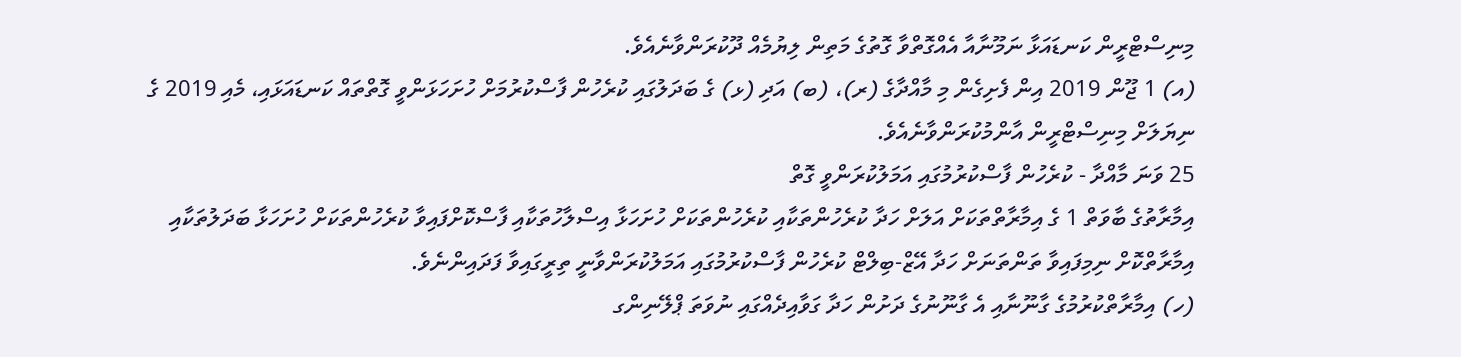މިނިސްޓްރީން ކަނޑައަޅާ ނަމޫނާއާ އެއްގޮތްވާ ގޮތުގެ މަތިން ލިޔުމެއް ދޫކުރަންވާނެއެވެ.
(އ) 1 ޖޫން 2019 އިން ފެށިގެން މި މާއްދާގެ (ރ)، (ބ) އަދި (ޅ) ގެ ބަދަލުގައި ކުރެހުން ފާސްކުރުމަށް ހުށަހަޅަންވީ ގޮތްތައް ކަނޑައަޅައި، މެއި 2019 ގެ ނިޔަލަށް މިނިސްޓްރީން އާންމުކުރަންވާނެއެވެ.
25 ވަނަ މާއްދާ - ކުރެހުން ފާސްކުރުމުގައި އަމަލުކުރަންވީ ގޮތް
އިމާރާތުގެ ބާވަތް 1 ގެ އިމާރާތްތަކަށް އަލަށް ހަދާ ކުރެހުންތަކާއި ކުރެހުންތަކަށް ހުށަހަޅާ އިސްލާހުތަކާއި ފާސްކޮށްފައިވާ ކުރެހުންތަކަށް ހުށަހަޅާ ބަދަލުތަކާއި އިމާރާތްކޮށް ނިމިފައިވާ ތަންތަނަށް ހަދާ އޭޒް-ބިލްޓް ކުރެހުން ފާސްކުރުމުގައި އަމަލުކުރަންވާނީ ތިރީގައިވާ ފަދައިންނެވެ.
(ހ) އިމާރާތްކުރުމުގެ ގާނޫނާއި އެ ގާނޫނުގެ ދަށުން ހަދާ ގަވާއިދެއްގައި ނުވަތަ ޕްލޭނިންގ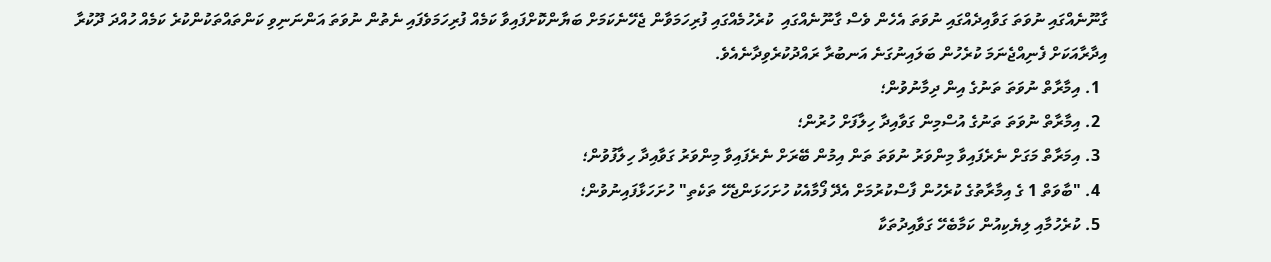ގާނޫނެއްގައި ނުވަތަ ގަވާއިދެއްގައި ނުވަތަ އެހެން ވެސް ގާނޫނެއްގައި  ކުރެހުމެއްގައި ފުރިހަމަވާން ޖެހޭނެކަމަށް ބަޔާންކޮށްފައިވާ ކަމެއް ފުރިހަމަވެފައި ނެތުން ނުވަތަ އަންނަނިވި ކަންތައްތަކުންކުރެ ކަމެއް ހުއްދަ ދޫކުރާ އިދާރާއަކަށް ފެނިއްޖެނަމަ ކުރެހުން ބަލައިނުގަނެ އަނބުރާ ރައްދުކުރެވިދާނެއެވެ.
  1. އިމާރާތް ނުވަތަ ތަނުގެ އިން ދިމާނުވުން؛
  2. އިމާރާތް ނުވަތަ ތަނުގެ އުސްމިން ގަވާއިދާ ހިލާފަށް ހުރުން؛
  3. އިމަރާތް މަގަށް ނެރެފައިވާ މިންވަރު ނުވަތަ ތަން އިމުން ބޭރަށް ނެރެފައިވާ މިންވަރު ގަވާއިދާ ހިލާފުވުން؛
  4. "ބާވަތް 1 ގެ އިމާރާތުގެ ކުރެހުން ފާސްކުރުމަށް އެދޭ ފޯމާއެކު ހުށަހަޅަންޖެހޭ ތަކެތި" ހުށަހަޅާފައިނުވުން؛
  5. ކުރެހުމާއި ލިޔެކިއުން ކަމާބެހޭ ގަވާއިދުތަކާ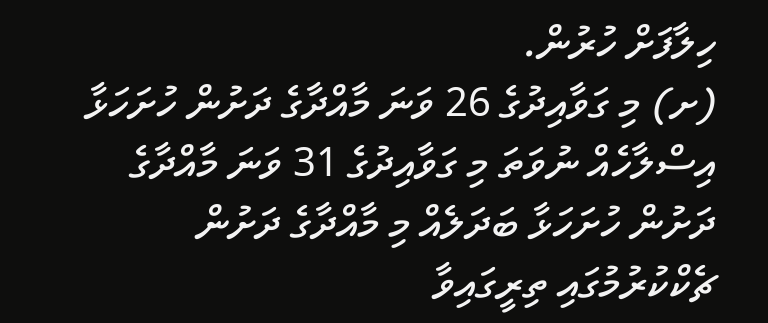ހިލާފަށް ހުރުން.
(ށ) މި ގަވާއިދުގެ 26 ވަނަ މާއްދާގެ ދަށުން ހުށަހަޅާ އިސްލާހެއް ނުވަތަ މި ގަވާއިދުގެ 31 ވަނަ މާއްދާގެ ދަށުން ހުށަހަޅާ ބަދަލެއް މި މާއްދާގެ ދަށުން ޗެކްކުރުމުގައި ތިރީގައިވާ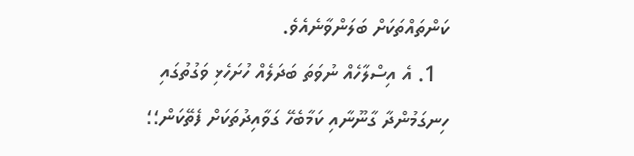ކަންތައްތަކަށް ބަލަންވާނެއެވެ.
  1. އެ އިސްލާހެއް ނުވަތަ ބަދަލެއް ހުށަހެޅި ވަގުތުގައި ހިނގަމުންދާ ގާނޫނާއި ކަމާބެހޭ ގަވާއިދުތަކަށް ފެތޭކަން؛؛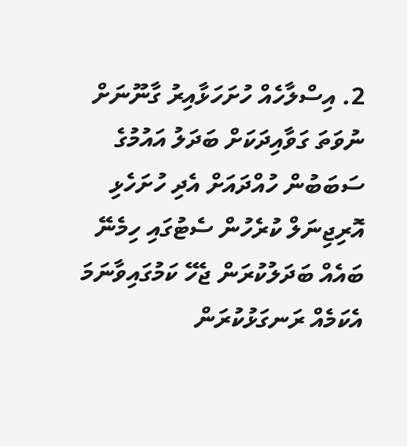2. އިސްލާހެއް ހުށަހަޅާއިރު ގާނޫނަށް ނުވަތަ ގަވާއިދަކަށް ބަދަލު އައުމުގެ ސަބަބުން ހުއްދައަށް އެދި ހުށަހެޅި އޮރިޖިނަލް ކުރެހުން ސެޓުގައި ހިމެނޭ ބައެއް ބަދަލުކުރަން ޖެހޭ ކަމުގައިވާނަމަ އެކަމެއް ރަނގަޅުކުރަން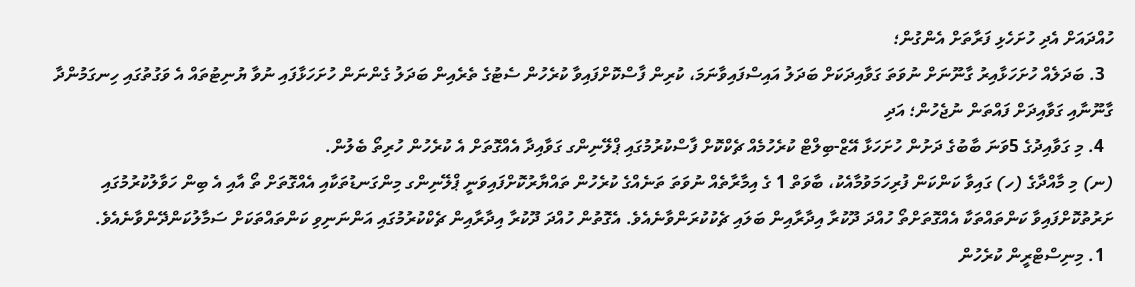ހުއްދައަށް އެދި ހުށަހެޅި ފަރާތަށް އެންގުން؛
  3. ބަދަލެއް ހުށަހަޅާއިރު ގާނޫނަށް ނުވަތަ ގަވާއިދަކަށް ބަދަލު އައިސްފައިވާނަމަ، ކުރިން ފާސްކޮށްފައިވާ ކުރެހުން ސެޓުގެ ތެރެއިން ބަދަލު ގެންނަން ހުށަހަޅާފައި ނުވާ ޔުނިޓުތައް އެ ވަގުތުގައި ހިނގަމުންދާ ގާނޫނާއި ގަވާއިދަށް ފައްތަން ނުޖެހުން؛ އަދި
  4. މި ގަވާއިދުގެ 5ވަނަ ބާބުގެ ދަށުން ހުށަހަޅާ އޭޒް-ބިލްޓް ކުރެހުމެއް ޗެކްކޮށް ފާސްކުރުމުގައި ޕްލޭނިންގ ގަވާއިދާ އެއްގޮތަށް އެ ކުރެހުން ހުރިތޯ ބެލުން.
(ނ) މި މާއްދާގެ (ހ) ގައިވާ ކަންކަން ފުރިހަމަވުމާއެކު، ބާވަތް 1 ގެ އިމާރާތެއް ނުވަތަ ތަނެއްގެ ކުރެހުން ތައްޔާރުކޮށްފައިވަނީ ޕްލޭނިންގ މިންގަނޑުތަކާއި އެއްގޮތަށް ތޯ އާއި އެ ބިން ހަވާލުކުރުމުގައި ށަރުތުކޮށްފައިވާ ކަންތައްތަކާ އެއްގޮތަށްތޯ ހުއްދަ ދޫކުރާ އިދާރާއިން ބަލައި ޗެކުކުރަންވާނެއެވެ. އެގޮތުން ހުއްދަ ދޫކުރާ އިދާރާއިން ޗެކްކުރުމުގައި އަންނަނިވި ކަންތައްތަކަށް ސަމާލުކަންދޭންވާނެއެވެ.
  1. މިނިސްޓްރީން ކުރެހުން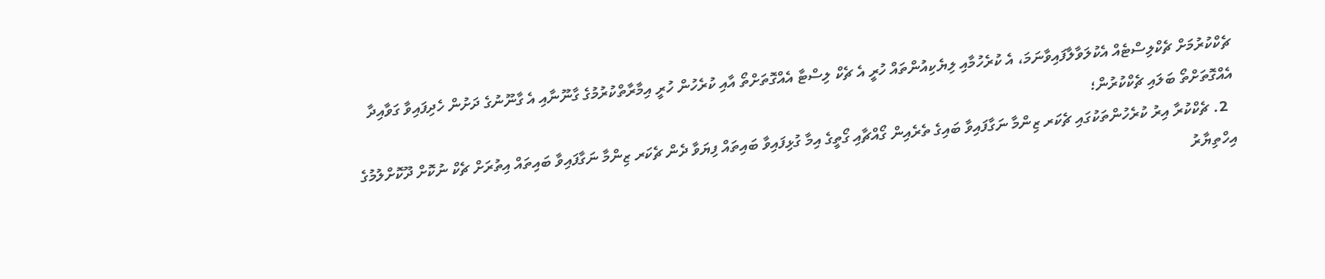ޗެކްކުރުމަށް ޗެކްލިސްޓެއް އެކުލަވާލާފައިވާނަމަ، އެ ކުރެހުމާއި ލިޔެކިއުންތައް ހުރީ އެ ޗެކް ލިސްޓާ އެއްގޮތަށްތޯ އާއި ކުރެހުން ހުރީ އިމާރާތްކުރުމުގެ ގާނޫނާއި އެ ގާނޫނުގެ ދަށުން ހެދިފައިވާ ގަވާއިދާ އެއްގޮތަށްތޯ ބަލައި ޗެކްކުރުން؛
  2. ޗެކްކުރާ އިރު ކުރެހުންތަކުގައި ޗެކަރ ޒިންމާ ނަގާފައިވާ ބައިގެ ތެރެއިން ގޯއްޗާއި ގޯތީގެ އިމާ ގުޅިފައިވާ ބައިތައް ފިޔަވާ ދެން ޗެކަރ ޒިންމާ ނަގާފައިވާ ބައިތައް އިތުރަށް ޗެކް ނުކޮށް ދޫކޮށްލުމުގެ އިހްތިޔާރު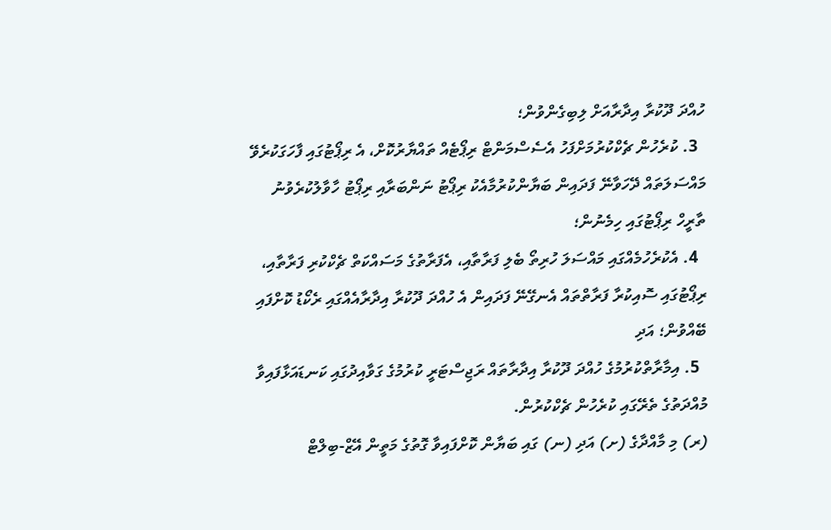ހުއްދަ ދޫކުރާ އިދާރާއަށް ލިބިގެންވުން؛
  3. ކުރެހުން ޗެކްކުރުމަށްފަހު އެސެސްމަންޓް ރިޕޯޓެއް ތައްޔާރުކޮށް، އެ ރިޕޯޓުގައި ފާހަގަކުރެވޭ މައްސަލަތައް ދޭހަވާނޭ ފަދައިން ބަޔާންކުރުމާއެކު ރިޕޯޓު ނަންބަރާއި ރިޕޯޓު ހާވާލުކުރެވުނު ތާރީހް ރިޕޯޓުގައި ހިމެނުން؛
  4. އެކުރެހުމެއްގައި މައްސަލަ ހުރިތޯ ބެލި ފަރާތާއި، އެފަރާތުގެ މަސައްކަތް ޗެކްކުރި ފަރާތާއި، ރިޕޯޓުގައި ސޮއިކުރާ ފަރާތްތައް އެނގޭނޭ ފަދައިން އެ ހުއްދަ ދޫކުރާ އިދާރާއެއްގައި ރެކޯޑު ކޮށްފައި ބޭއްވުން؛ އަދި
  5. އިމާރާތްކުރުމުގެ ހުއްދަ ދޫކުރާ އިދާރާތައް ރަޖިސްޓަރީ ކުރުމުގެ ގަވާއިދުގައި ކަނޑައަޅާފައިވާ މުއްދަތުގެ ތެރޭގައި ކުރެހުން ޗެކްކުރުން.
(ރ) މި މާއްދާގެ (ށ) އަދި (ނ) ގައި ބަޔާން ކޮށްފައިވާ ގޮތުގެ މަތީން އޭޒް-ބިލްޓް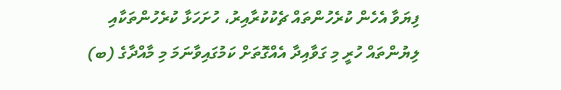ފިޔަވާ އެހެން ކުރެހުންތައް ޗެކުކުރާއިރު، ހުށަހަޅާ ކުރެހުންތަކާއި ލިޔުންތައް ހުރީ މި ގަވާއިދާ އެއްގޮތަށް ކަމުގައިވާނަމަ މި މާއްދާގެ (ބ)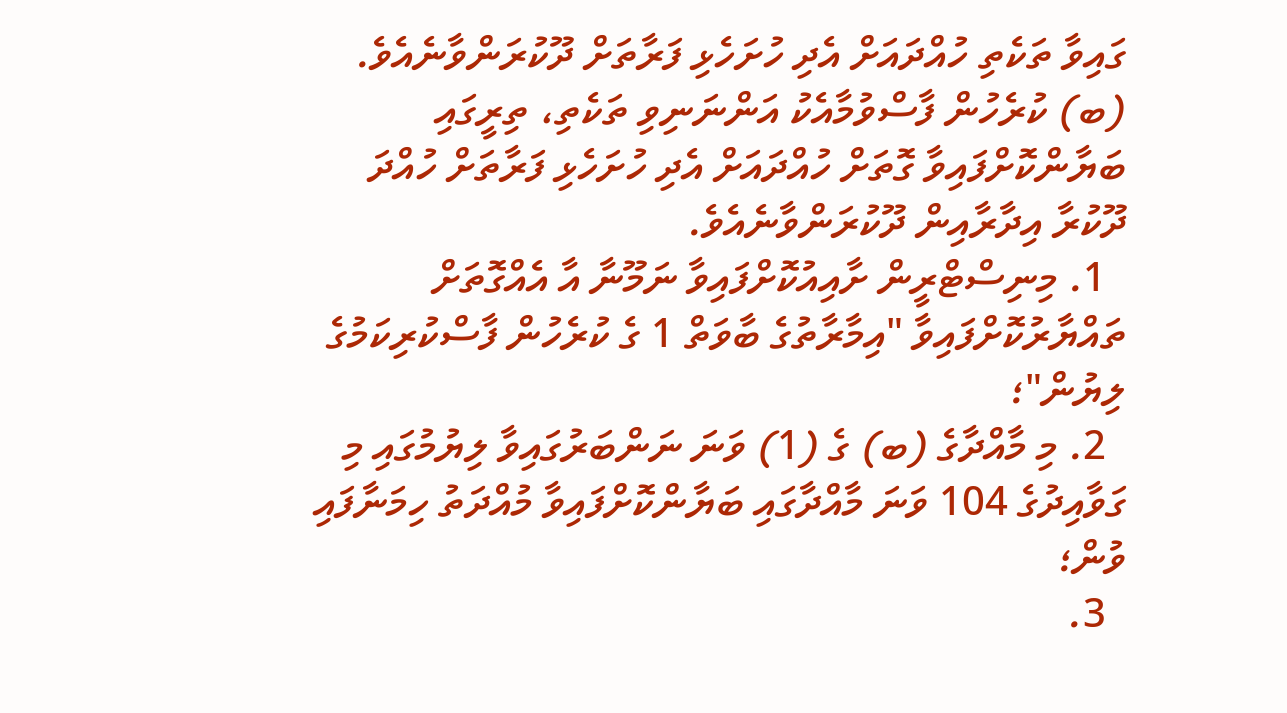ގައިވާ ތަކެތި ހުއްދައަށް އެދި ހުށަހެޅި ފަރާތަށް ދޫކުރަންވާނެއެވެ.
(ބ) ކުރެހުން ފާސްވުމާއެކު އަންނަނިވި ތަކެތި، ތިރީގައި ބަޔާންކޮށްފައިވާ ގޮތަށް ހުއްދައަށް އެދި ހުށަހެޅި ފަރާތަށް ހުއްދަ ދޫކުރާ އިދާރާއިން ދޫކުރަންވާނެއެވެ.
  1. މިނިސްޓްރީން ށާއިއުކޮށްފައިވާ ނަމޫނާ އާ އެއްގޮތަށް ތައްޔާރުކޮށްފައިވާ "އިމާރާތުގެ ބާވަތް 1 ގެ ކުރެހުން ފާސްކުރިކަމުގެ ލިޔުން"؛
  2. މި މާއްދާގެ (ބ) ގެ (1) ވަނަ ނަންބަރުގައިވާ ލިޔުމުގައި މި ގަވާއިދުގެ 104 ވަނަ މާއްދާގައި ބަޔާންކޮށްފައިވާ މުއްދަތު ހިމަނާފައި ވުން؛
  3.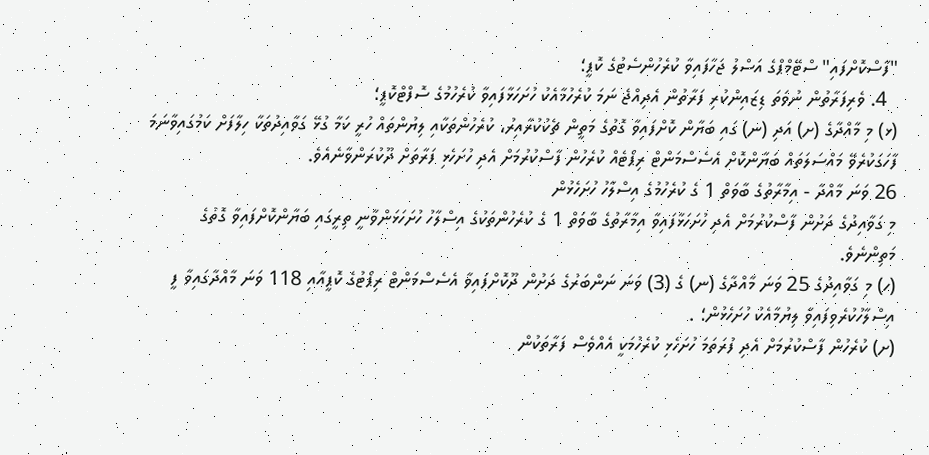"ފާސްކޮށްފައި" ސްޓޭމްޕްގެ އަސްލު ޖަހާފައިވާ ކުރެހުންސެޓުގެ ކޮޕީ؛
  4. ވެރިފަރާތުން ނުވަތަ ޑިޒައިންކުރި ފަރާތުން އެދިއްޖެ ނަމަ ކުރެހުމާއެކު ހުށަހަޅާފައިވާ ކުރެހުމުގެ ސޮފްޓްކޮޕީ؛
(ޅ) މި މާއްދާގެ (ށ) އަދި (ނ) ގައި ބަޔާން ކޮށްފައިވާ ގޮތުގެ މަތީން ޗެކުކުރާއިރު، ކުރެހުންތަކާއި ލިޔުންތައް ހުރީ ކަމާ ގުޅޭ ގަވާއިދުތަކާ ހިލާފަށް ކަމުގައިވާނަމަ ފާހަގަކުރެވޭ މައްސަލަތައް ބަޔާންކޮށް އެސެސްމަންޓް ރިޕޯޓެއް ކުރެހުން ފާސްކުރުމަށް އެދި ހުށަހެޅި ފަރާތަށް ދޫކުރަންވާނެއެވެ.
26 ވަނަ މާއްދާ - އިމާރާތުގެ ބާވަތް 1 ގެ ކުރެހުމުގެ އިސްލާހު ހުށަހެޅުން
މި ގަވާއިދުގެ ދަށުން ފާސްކުރުމަށް އެދި ހުށަހަޅާފައިވާ އިމާރާތުގެ ބާވަތް 1 ގެ ކުރެހުންތަކުގެ އިސްލާހު ހުށަހަޅަންވާނީ ތިރީގައި ބަޔާންކޮށްފައިވާ ގޮތުގެ މަތިންނެވެ.
(ހ) މި ގަވާއިދުގެ 25 ވަނަ މާއްދާގެ (ނ) ގެ (3) ވަނަ ނަންބަރުގެ ދަށުން ދޫކޮށްފައިވާ އެސެސްމަންޓް ރިޕޯޓުގެ ކޮޕީއާއި 118 ވަނަ މާއްދާގައިވާ ފީ އިސްލާހުކުރެވިފައިވާ ލިޔުމާއެކު ހުށަހެޅުން؛ .
(ށ) ކުރެހުން ފާސްކުރުމަށް އެދި ފުރަތަމަ ހުށަހެޅި ކުރެހުމަކީ އެއްވެސް ފަރާތަކުން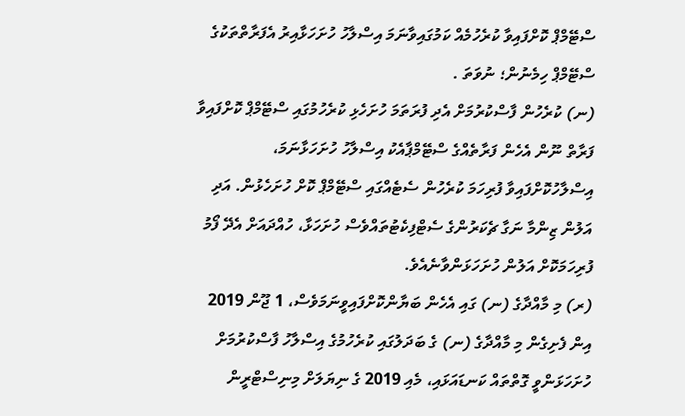ސްޓޭމްޕް ކޮށްފައިވާ ކުރެހުމެއް ކަމުގައިވާނަމަ އިސްލާހު ހުށަހަޅާއިރު އެފަރާތްތަކުގެ ސްޓޭމްޕް ހިމެނުން؛ ނުވަތަ .
(ނ) ކުރެހުން ފާސްކުރުމަށް އެދި ފުރަތަމަ ހުށަހެޅި ކުރެހުމުގައި ސްޓޭމްޕް ކޮށްފައިވާ ފަރާތް ނޫން އެހެން ފަރާތެއްގެ ސްޓޭމްޕާއެކު އިސްލާހު ހުށަހަޅާނަމަ، އިސްލާހުކޮށްފައިވާ ފުރިހަމަ ކުރެހުން ސެޓެއްގައި ސްޓޭމްޕް ކޮށް ހުށަހެޅުން. އަދި އަލުން ޒިންމާ ނަގާ ޗެކަރުންގެ ސެޓްފިކެޓުތައްވެސް ހުށަހަޅާ، ހުއްދައަށް އެދޭ ފޯމު ފުރިހަމަކޮށް އަލުން ހުށަހަޅަންވާނެއެވެ.
(ރ) މި މާއްދާގެ (ނ) ގައި އެހެން ބަޔާންކޮށްފައިވީނަމަވެސް، 1 ޖޫން 2019 އިން ފެށިގެން މި މާއްދާގެ (ނ) ގެ ބަދަލުގައި ކުރެހުމުގެ އިސްލާހު ފާސްކުރުމަށް ހުށަހަޅަންވީ ގޮތްތައް ކަނޑައަޅައި، މެއި 2019 ގެ ނިޔަލަށް މިނިސްޓްރީން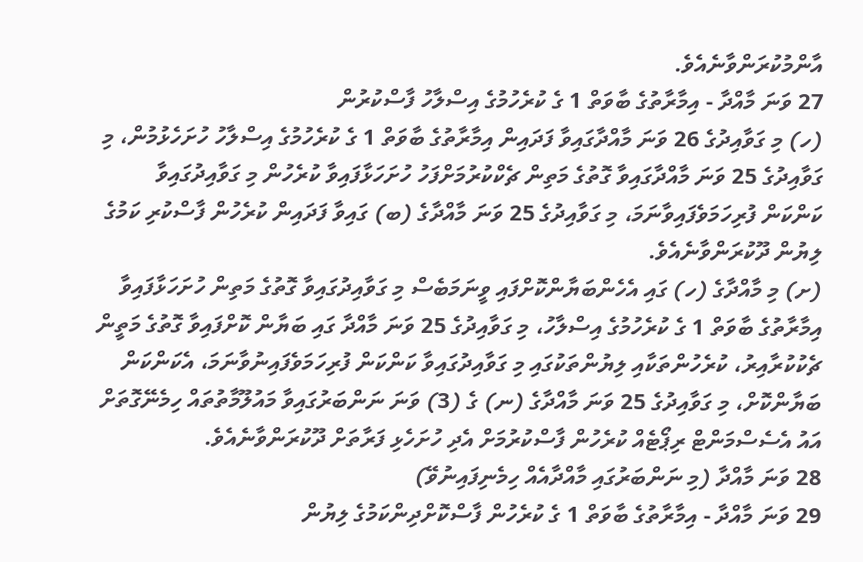އާންމުކުރަންވާނެއެވެ.
27 ވަނަ މާއްދާ - އިމާރާތުގެ ބާވަތް 1 ގެ ކުރެހުމުގެ އިސްލާހު ފާސްކުރުން
(ހ) މި ގަވާއިދުގެ 26 ވަނަ މާއްދާގައިވާ ފަދައިން އިމާރާތުގެ ބާވަތް 1 ގެ ކުރެހުމުގެ އިސްލާހު ހުށަހެޅުމުން، މި ގަވާއިދުގެ 25 ވަނަ މާއްދާގައިވާ ގޮތުގެ މަތިން ޗެކްކުރުމަށްފަހު ހުށަހަޅާފައިވާ ކުރެހުން މި ގަވާއިދުގައިވާ ކަންކަން ފުރިހަމަވެފައިވާނަމަ، މި ގަވާއިދުގެ 25 ވަނަ މާއްދާގެ (ބ) ގައިވާ ފަދައިން ކުރެހުން ފާސްކުރި ކަމުގެ ލިޔުން ދޫކުރަންވާނެއެވެ.
(ށ) މި މާއްދާގެ (ހ) ގައި އެހެންބަޔާންކޮށްފައި ވީނަމަބެސް މި ގަވާއިދުގައިވާ ގޮތުގެ މަތިން ހުށަހަޅާފައިވާ އިމާރާތުގެ ބާވަތް 1 ގެ ކުރެހުމުގެ އިސްލާހު، މި ގަވާއިދުގެ 25 ވަނަ މާއްދާ ގައި ބަޔާން ކޮށްފައިވާ ގޮތުގެ މަތީން ޗެކުކުރާއިރު، ކުރެހުންތަކާއި ލިޔުންތަކުގައި މި ގަވާއިދުގައިވާ ކަންކަން ފުރިހަމަވެފައިނުވާނަމަ، އެކަންކަން ބަޔާންކޮށް، މި ގަވާއިދުގެ 25 ވަނަ މާއްދާގެ (ނ) ގެ (3) ވަނަ ނަންބަރުގައިވާ މައުލޫމާތުތައް ހިމެނޭގޮތަށް އައު އެސެސްމަންޓް ރިޕޯޓެއް ކުރެހުން ފާސްކުރުމަށް އެދި ހުށަހެޅި ފަރާތަށް ދޫކުރަންވާނެއެވެ.
28 ވަނަ މާއްދާ (މި ނަންބަރުގައި މާއްދާއެއް ހިމެނިފައިނުވޭ)
29 ވަނަ މާއްދާ - އިމާރާތުގެ ބާވަތް 1 ގެ ކުރެހުން ފާސްކޮށްދިންކަމުގެ ލިޔުން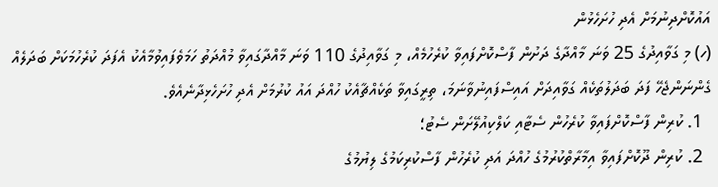އައުކޮށްދިނުމަށް އެދި ހުށަހެޅުން
(ހ) މި ގަވާއިދުގެ 25 ވަނަ މާއްދާގެ ދަށުން ފާސްކޮށްފައިވާ ކުރެހުމެއް، މި ގަވާއިދުގެ 110 ވަނަ މާއްދާގައިވާ މުއްދަތު ހަމަވެފައިވުމާއެކު އެފަދަ ކުރެހުމަކަށް ބަދަލެއް ގެންނަންޖެހޭ ފަދަ ބަދަލުތަކެއް ގަވާއިދަށް އައިސްފައިނުވާނަމަ، ތިރީގައިވާ ތަކެއްޗާއެކު ހުއްދަ އައު ކުރުމަށް އެދި ހުށަހެޅިދާނެއެވެ.
  1. ކުރިން ފާސްކޮށްފައިވާ ކުރެހުން ސެޓާއި ކަލްކިއުލޭށަން ސެޓު؛
  2. ކުރިން ދޫކޮށްފައިވާ އިމާރާތްކުރުމުގެ ހުއްދަ އަދި ކުރެހުން ފާސްކުރިކަމުގެ ލިޔުމުގެ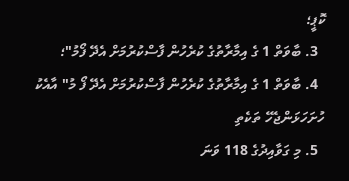ކޮޕީ؛
  3. ބާވަތް 1 ގެ އިމާރާތުގެ ކުރެހުން ފާސްކުރުމަށް އެދޭ ފޯމު"؛
  4. ބާވަތް 1 ގެ އިމާރާތުގެ ކުރެހުން ފާސްކުރުމަށް އެދޭ ފޯ މު" އާއެކު ހުށަހަޅަންޖެހޭ ތަކެތި
  5. މި ގަވާއިދުގެ 118 ވަނަ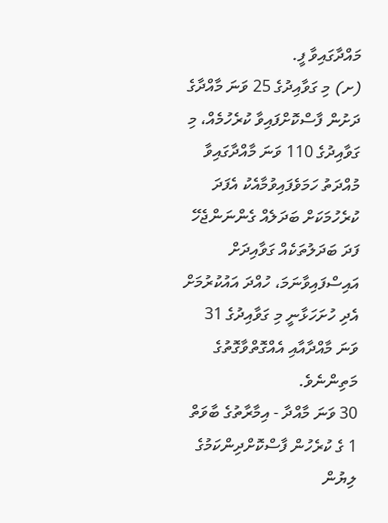މައްދާގައިވާ ފީ.
(ށ) މި ގަވާއިދުގެ 25 ވަނަ މާއްދާގެ ދަށުން ފާސްކޮށްފައިވާ ކުރެހުމެއް، މި ގަވާއިދުގެ 110 ވަނަ މާއްދާގައިވާ މުއްދަތު ހަމަވެފައިވުމާއެކު އެފަދަ ކުރެހުމަކަށް ބަދަލެއް ގެންނަންޖެހޭ ފަދަ ބަދަލުތަކެއް ގަވާއިދަށް އައިސްފައިވާނަމަ، ހުއްދަ އައުކުރުމަށް އެދި ހުށަހަޅާނީ މި ގަވާއިދުގެ 31 ވަނަ މާއްދާއާއި އެއްގޮތްވާގޮތުގެ މަތިންނެވެ.
30 ވަނަ މާއްދާ - އިމާރާތުގެ ބާވަތް 1 ގެ ކުރެހުން ފާސްކޮށްދިންކަމުގެ ލިޔުން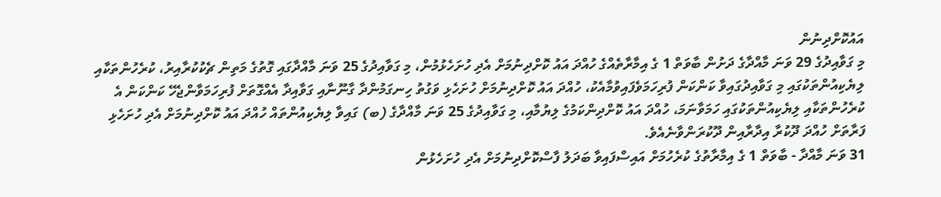އައުކޮށްދިނުން
މި ގަވާއިދުގެ 29 ވަނަ މާއްދާގެ ދަށުން ބާވަތް 1 ގެ އިމާރާތެއްގެ ހުއްދަ އައު ކޮށްދިނުމަށް އެދި ހުށަހެޅުމުން، މި ގަވާއިދުގެ 25 ވަނަ މާއްދާގައި ގޮތުގެ މަތިން ޗެކުކުރާއިރު، ކުރެހުންތަކާއި ލިޔެކިއުންތަކުގައި މި ގަވާއިދުގައިވާ ކަންކަން ފުރިހަމަވެފައިވުމާއެކު، ހުއްދަ އައު ކޮށްދިނުމަށް ހުށަހެޅި ވަގުތު ހިނގަމުންދާ ގާނޫނާއި ގަވާއިދާ އެއްގޮތަށް ފުރިހަމަވާންޖެހޭ ކަންކަން އެ ކުރެހުންތަކާއި ލިޔެކިއުންތަކުގައި ހަމަވާނަމަ، ހުއްދަ އައު ކޮށްދިންކަމުގެ ލިޔުމާއި، މި ގަވާއިދުގެ 25 ވަނަ މާއްދާގެ (ބ) ގައިވާ ލިޔެކިއުންތައް ހުއްދަ އައު ކޮށްދިނުމަށް އެދި ހުށަހެޅި ފަރާތަށް ހުއްދަ ދޫކުރާ އިދާރާއިން ދޫކުރަންވާނެއެވެ.
31 ވަނަ މާއްދާ - ބާވަތް 1 ގެ އިމާރާތުގެ ކުރެހުމަށް އައިސްފައިވާ ބަދަލު ފާސްކޮށްދިނުމަށް އެދި ހުށަހެޅުން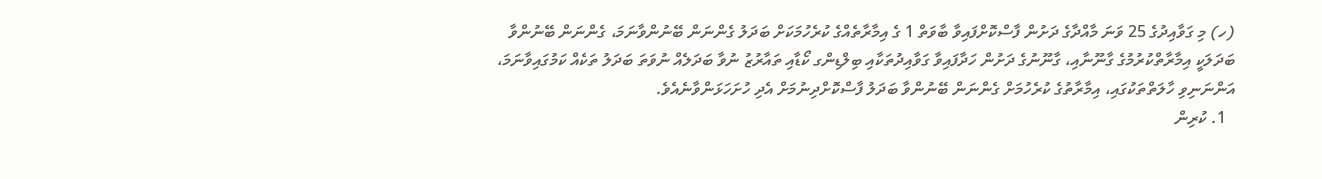(ހ) މި ގަވާއިދުގެ 25 ވަނަ މާއްދާގެ ދަށުން ފާސްކޮށްފައިވާ ބާވަތް 1 ގެ އިމާރާތެއްގެ ކުރެހުމަކަށް ބަދަލު ގެންނަން ބޭނުންވާނަމަ، ގެންނަން ބޭނުންވާ ބަދަލަކީ އިމާރާތްކުރުމުގެ ގާނޫނާއި، ގާނޫނުގެ ދަށުން ހަދާފައިވާ ގަވާއިދުތަކާއި ބިލްޑިންގ ކޯޑާއި ތައާރުޒު ނުވާ ބަދަލެއް ނުވަތަ ބަދަލު ތަކެއް ކަމުގައިވާނަމަ، އަންނަނިވި ހާލަތްތަކުގައި، އިމާރާތުގެ ކުރެހުމަށް ގެންނަން ބޭނުންވާ ބަދަލު ފާސްކޮށްދިނުމަށް އެދި ހުށަހަޅަންވާނެއެވެ.
  1. ކުރިން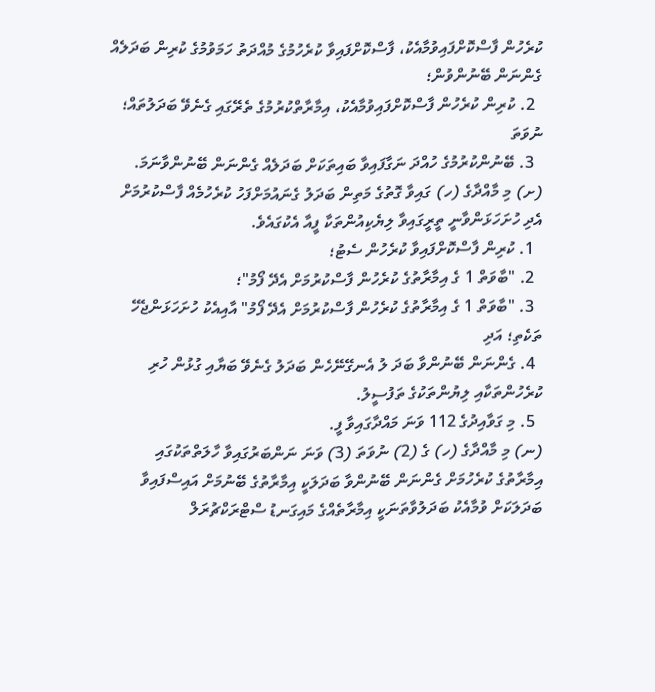ކުރެހުން ފާސްކޮށްފައިވުމާއެކު، ފާސްކޮށްފައިވާ ކުރެހުމުގެ މުއްދަތު ހަމަވުމުގެ ކުރިން ބަދަލެއް ގެންނަން ބޭނުންވުން؛
  2. ކުރިން ކުރެހުން ފާސްކޮށްފައިވުމާއެކު، އިމާރާތްކުރުމުގެ ތެރޭގައި ގެނެވޭ ބަދަލުތައް؛ ނުވަތަ
  3. ބޭނުންކުރުމުގެ ހުއްދަ ނަގާފައިވާ ބައިތަކަށް ބަދަލެއް ގެންނަން ބޭނުންވާނަމަ.
(ށ) މި މާއްދާގެ (ހ) ގައިވާ ގޮތުގެ މަތިން ބަދަލު ގެނައުމަށްފަހު ކުރެހުމެއް ފާސްކުރުމަށް އެދި ހުށަހަޅަންވާނީ ތީރީގައިވާ ލިޔެކިއުންތަކާ ފީއާ އެކުގައެވެ.
  1. ކުރިން ފާސްކޮށްފައިވާ ކުރެހުން ސެޓު؛
  2. "ބާވަތް 1 ގެ އިމާރާތުގެ ކުރެހުން ފާސްކުރުމަށް އެދޭ ފޯމު"؛
  3. "ބާވަތް 1 ގެ އިމާރާތުގެ ކުރެހުން ފާސްކުރުމަށް އެދޭ ފޯމު" އާއިއެކު ހުށަހަޅަންޖެހޭ ތަކެތި؛ އަދި
  4. ގެންނަން ބޭނުންވާ ބަދަ ލު އެނގޭނޭހެން ބަދަލު ގެނެވޭ ބަޔާއި ގުޅުން ހުރި ކުރެހުންތަކާއި ލިޔުންތަކުގެ ތަފުސީލު.
  5. މި ގަވާއިދުގެ 112 ވަނަ މައްދާގައިވާ ފީ.
(ނ) މި މާއްދާގެ (ހ) ގެ (2) ނުވަތަ (3) ވަނަ ނަންބަރުގައިވާ ހާލަތްތަކުގައި އިމާރާތުގެ ކުރެހުމަށް ގެންނަން ބޭނުންވާ ބަދަލަކީ އިމާރާތުގެ ބޭނުމަށް އައިސްފައިވާ ބަދަލަކަށް ވުމާއެކު ބަދަލުވާތަނަކީ އިމާރާތެއްގެ މައިގަނޑު ސްޓްރަކްޗުރަލް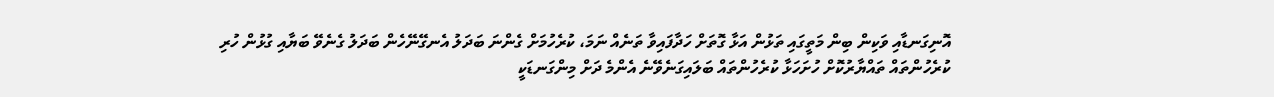އޮނިގަނޑާއި ވަކިން ބިން މަތީގައި ތަޅުން އަޅާ ގޮތަށް ހަދާފައިވާ ތަނެއް ނަމަ، ކުރެހުމަށް ގެންނަ ބަދަލު އެނގޭނޭހެން ބަދަލު ގެނެވޭ ބަޔާއި ގުޅުން ހުރި ކުރެހުންތައް ތައްޔާރުކޮށް ހުށަހަޅާ ކުރެހުންތައް ބަލައިގަނެވޭނެ އެންމެ ދަށް މިންގަނޑަކީ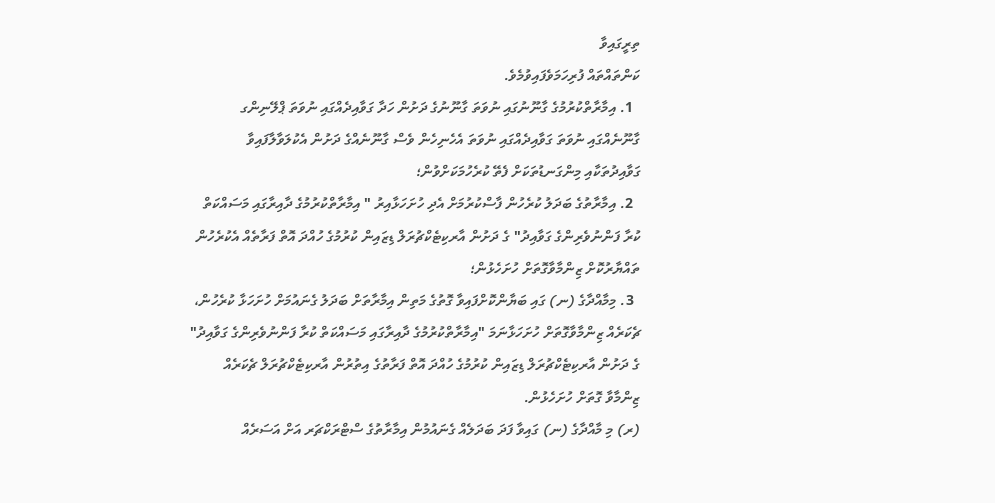ތިރީގައިވާ
ކަންތައްތައް ފުރިހަމަވެފައިވުމެވެ.
  1. އިމާރާތްކުރުމުގެ ގާނޫނުގައި ނުވަތަ ގާނޫނުގެ ދަށުން ހަދާ ގަވާއިދެއްގައި ނުވަތަ ޕްލޭނިންގ ގާނޫނެއްގައި ނުވަތަ ގަވާއިދެއްގައި ނުވަތަ އެހެނިހެން ވެސް ގާނޫނެއްގެ ދަށުން އެކުލަވާލާފައިވާ ގަވާއިދުތަކާއި މިންގަނޑުތަކަށް ފެތޭ ކުރެހުމަކަށްވުން؛
  2. އިމާރާތުގެ ބަދަލު ކުރެހުން ފާސްކުރުމަށް އެދި ހުށަހަޅާއިރު " އިމާރާތްކުރުމުގެ ދާއިރާގައި މަސައްކަތް ކުރާ ފަންނުވެރިންގެ ގަވާއިދު" ގެ ދަށުން އާރކިޓެކްޗުރަލް ޑިޒައިން ކުރުމުގެ ހުއްދަ އޮތް ފަރާތެއް އެކުރެހުން ތައްޔާރުކޮށް ޒިންމާވާގޮތަށް ހުށަހެޅުން؛
  3. މިމާއްދާގެ (ނ) ގައި ބަޔާންކޮށްފައިވާ ގޮތުގެ މަތިން އިމާރާތަށް ބަދަލު ގެނައުމަށް ހުށަހަޅާ ކުރެހުން، ޗެކަރެއް ޒިންމާވާގޮތަށް ހުށަހަޅާނަމަ "އިމާރާތްކުރުމުގެ ދާއިރާގައި މަސައްކަތް ކުރާ ފަންނުވެރިންގެ ގަވާއިދު" ގެ ދަށުން އާރކިޓެކްޗުރަލް ޑިޒައިން ކުރުމުގެ ހުއްދަ އޮތް ފަރާތުގެ އިތުރުން އާރކިޓެކްޗުރަލް ޗެކަރެއް ޒިންމާވާ ގޮތަށް ހުށަހެޅުން.
(ރ) މި މާއްދާގެ (ނ) ގައިވާ ފަދަ ބަދަލެއް ގެނައުމުން އިމާރާތުގެ ސްޓްރަކްޗަރ އަށް އަސަރެއް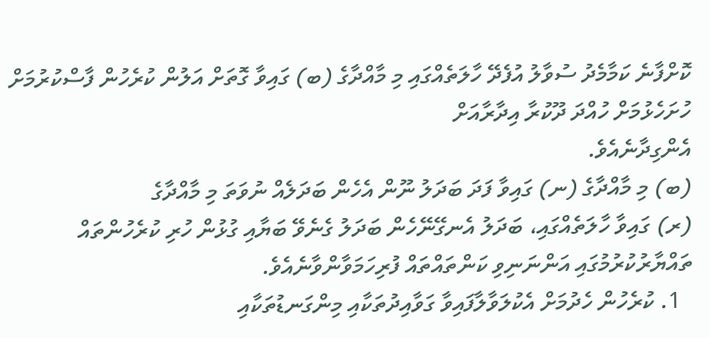ކޮށްފާނެ ކަމާމެދު ސުވާލު އުފެދޭ ހާލަތެއްގައި މި މާއްދާގެ (ބ) ގައިވާ ގޮތަށް އަލުން ކުރެހުން ފާސްކުރުމަށް ހުށަހެޅުމަށް ހުއްދަ ދޫކުރާ އިދާރާއަށް
އެންގިދާނެއެވެ.
(ބ) މި މާއްދާގެ (ނ) ގައިވާ ފަދަ ބަދަލު ނޫން އެހެން ބަދަލެއް ނުވަތަ މި މާއްދާގެ
(ރ) ގައިވާ ހާލަތެއްގައި، ބަދަލު އެނގޭނޭހެން ބަދަލު ގެނެވޭ ބަޔާއި ގުޅުން ހުރި ކުރެހުންތައް ތައްޔާރުކުރުމުގައި އަންނަނިވި ކަންތައްތައް ފުރިހަމަވާންވާނެއެވެ.
  1. ކުރެހުން ހެދުމަށް އެކުލަވާލާފައިވާ ގަވާއިދުތަކާއި މިންގަނޑުތަކާއި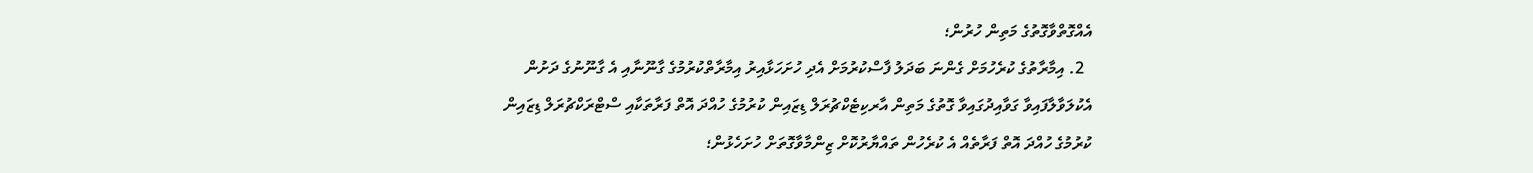އެއްގޮތްވާގޮތުގެ މަތިން ހުރުން؛
  2. އިމާރާތުގެ ކުރެހުމަށް ގެންނަ ބަދަލު ފާސްކުރުމަށް އެދި ހުށަހަޅާއިރު އިމާރާތްކުރުމުގެ ގާނޫނާއި އެ ގާނޫނުގެ ދަށުން އެކުލަވާލާފައިވާ ގަވާއިދުގައިވާ ގޮތުގެ މަތިން އާރކިޓެކްޗުރަލް ޑިޒައިން ކުރުމުގެ ހުއްދަ އޮތް ފަރާތަކާއި ސްޓްރަކްޗުރަލް ޑިޒައިން ކުރުމުގެ ހުއްދަ އޮތް ފަރާތެއް އެ ކުރެހުން ތައްޔާރުކޮށް ޒިންމާވާގޮތަށް ހުށަހެޅުން؛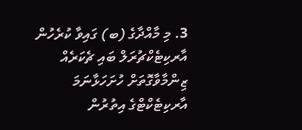3. މި މާއްދާގެ (ބ) ގައިވާ ކުރެހުން އާރކިޓެކްޗުރަލް ބައި ޗެކަރެއް ޒިންމާވާގޮތަށް ހުށަހަޅާނަމަ އާރކިޓެކްޓްގެ އިތުރުން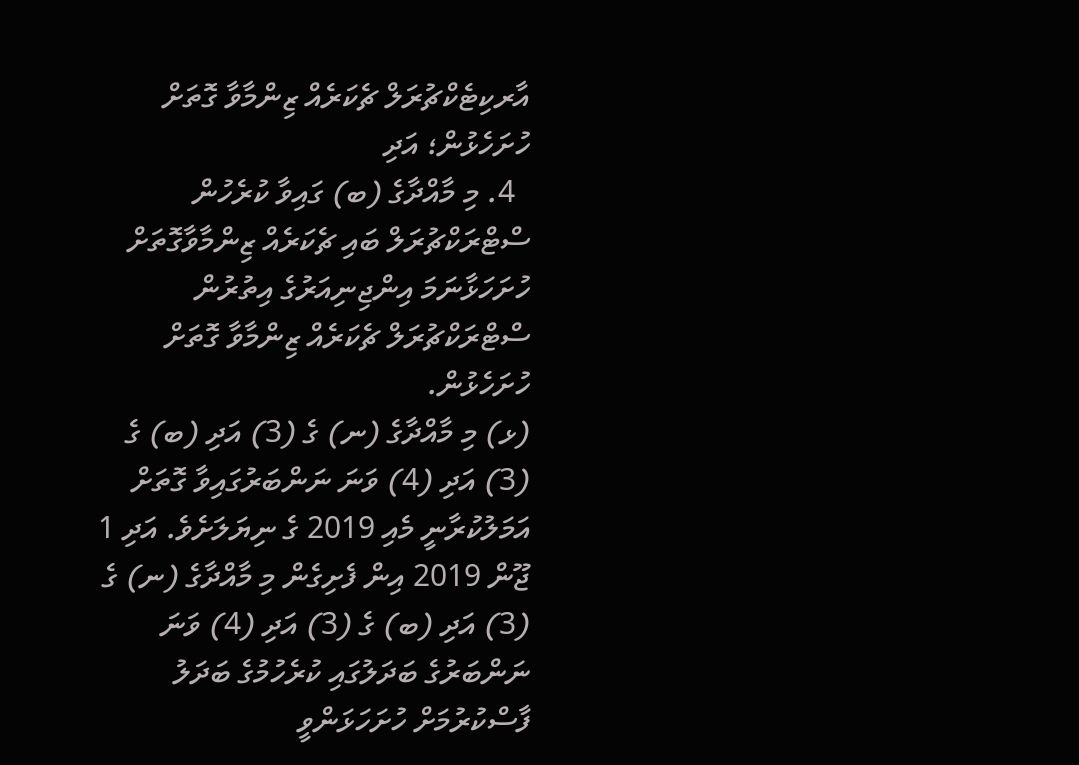އާރކިޓެކްޗުރަލް ޗެކަރެއް ޒިންމާވާ ގޮތަށް ހުށަހެޅުން؛ އަދި
  4. މި މާއްދާގެ (ބ) ގައިވާ ކުރެހުން ސްޓްރަކްޗުރަލް ބައި ޗެކަރެއް ޒިންމާވާގޮތަށް ހުށަހަޅާނަމަ އިންޖިނިއަރުގެ އިތުރުން ސްޓްރަކްޗުރަލް ޗެކަރެއް ޒިންމާވާ ގޮތަށް ހުށަހެޅުން.
(ޅ) މި މާއްދާގެ (ނ) ގެ (3) އަދި (ބ) ގެ (3) އަދި (4) ވަނަ ނަންބަރުގައިވާ ގޮތަށް އަމަލުކުރާނީ މެއި 2019 ގެ ނިޔަލަށެވެ. އަދި 1 ޖޫން 2019 އިން ފެށިގެން މި މާއްދާގެ (ނ) ގެ (3) އަދި (ބ) ގެ (3) އަދި (4) ވަނަ ނަންބަރުގެ ބަދަލުގައި ކުރެހުމުގެ ބަދަލު ފާސްކުރުމަށް ހުށަހަޅަންވީ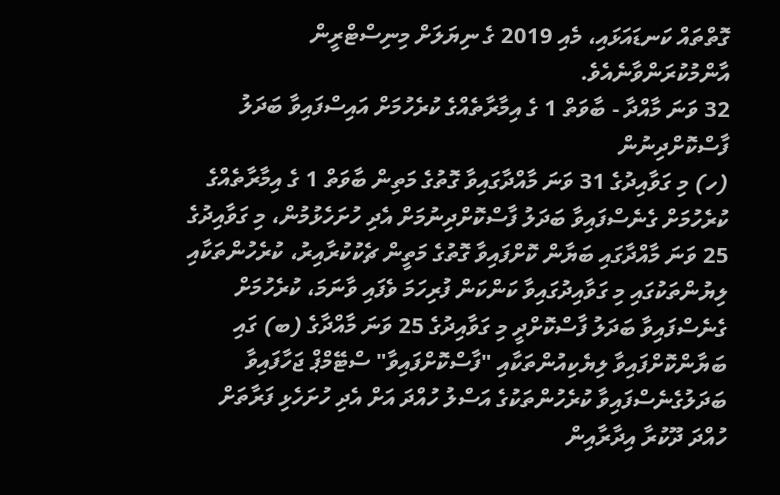ގޮތްތައް ކަނޑައަޅައި، މެއި 2019 ގެ ނިޔަލަށް މިނިސްޓްރީން އާންމުކުރަންވާނެއެވެ.
32 ވަނަ މާއްދާ - ބާވަތް 1 ގެ އިމާރާތެއްގެ ކުރެހުމަށް އައިސްފައިވާ ބަދަލު ފާސްކޮށްދިނުން
(ހ) މި ގަވާއިދުގެ 31 ވަނަ މާއްދާގައިވާ ގޮތުގެ މަތިން ބާވަތް 1 ގެ އިމާރާތެއްގެ ކުރެހުމަށް ގެނެސްފައިވާ ބަދަލު ފާސްކޮށްދިނުމަށް އެދި ހުށަހެޅުމުން، މި ގަވާއިދުގެ 25 ވަނަ މާއްދާގައި ބަޔާން ކޮށްފައިވާ ގޮތުގެ މަތީން ޗެކުކުރާއިރު، ކުރެހުންތަކާއި ލިޔުންތަކުގައި މި ގަވާއިދުގައިވާ ކަންކަން ފުރިހަމަ ވެފައި ވާނަމަ، ކުރެހުމަށް ގެނެސްފައިވާ ބަދަލު ފާސްކޮށްދީ މި ގަވާއިދުގެ 25 ވަނަ މާއްދާގެ (ބ) ގައި ބަޔާންކޮށްފައިވާ ލިޔެކިއުންތަކާއި "ފާސްކޮށްފައިވާ" ސްޓޭމްޕް ޖަހާފައިވާ ބަދަލުގެނެސްފައިވާ ކުރެހުންތަކުގެ އަސްލު ހުއްދަ އަށް އެދި ހުށަހެޅި ފަރާތަށް ހުއްދަ ދޫކުރާ އިދާރާއިން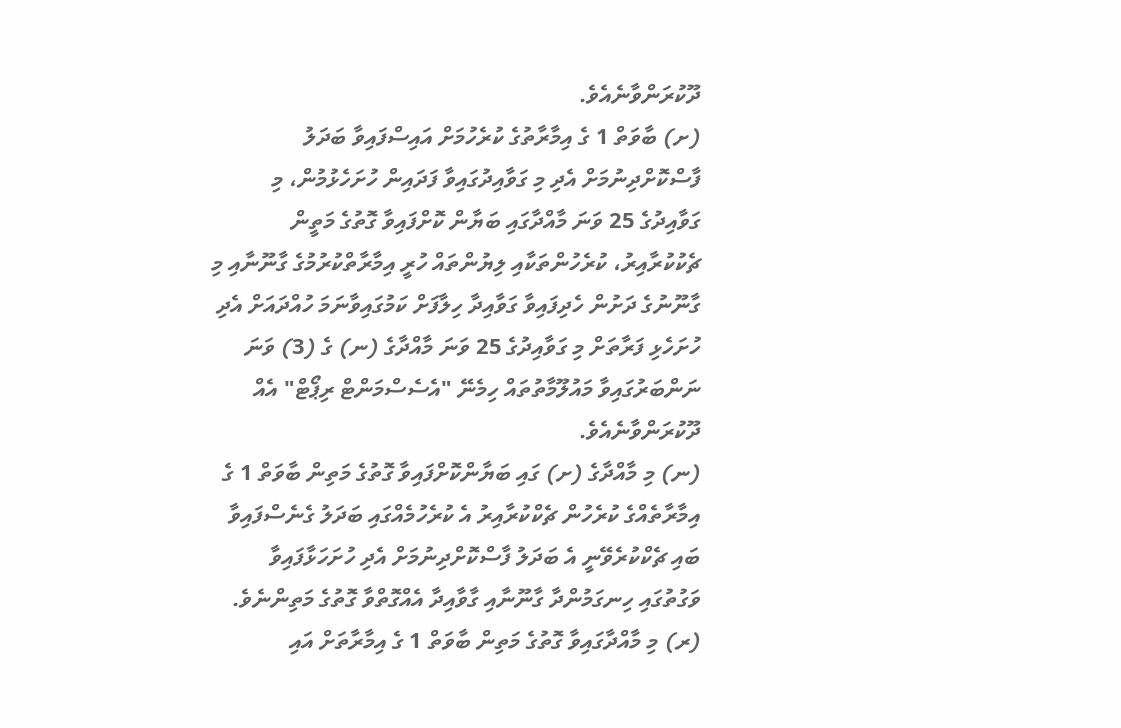ދޫކުރަންވާނެއެވެ.
(ށ) ބާވަތް 1 ގެ އިމާރާތުގެ ކުރެހުމަށް އައިސްފައިވާ ބަދަލު ފާސްކޮށްދިނުމަށް އެދި މި ގަވާއިދުގައިވާ ފަދައިން ހުށަހެޅުމުން، މި ގަވާއިދުގެ 25 ވަނަ މާއްދާގައި ބަޔާން ކޮށްފައިވާ ގޮތުގެ މަތީން ޗެކުކުރާއިރު، ކުރެހުންތަކާއި ލިޔުންތައް ހުރީ އިމާރާތްކުރުމުގެ ގާނޫނާއި މި ގާނޫނުގެ ދަށުން ހެދިފައިވާ ގަވާއިދާ ހިލާފަށް ކަމުގައިވާނަމަ ހުއްދައަށް އެދި ހުށަހެޅި ފަރާތަށް މި ގަވާއިދުގެ 25 ވަނަ މާއްދާގެ (ނ) ގެ (3) ވަނަ ނަންބަރުގައިވާ މައުލޫމާތުތައް ހިމެނޭ "އެސެސްމަންޓް ރިޕޯޓް" އެއް ދޫކުރަންވާނެއެވެ.
(ނ) މި މާއްދާގެ (ށ) ގައި ބަޔާންކޮށްފައިވާ ގޮތުގެ މަތިން ބާވަތް 1 ގެ އިމާރާތެއްގެ ކުރެހުން ޗެކްކުރާއިރު އެ ކުރެހުމެއްގައި ބަދަލު ގެނެސްފައިވާ ބައި ޗެކްކުރެވޭނީ އެ ބަދަލު ފާސްކޮށްދިނުމަށް އެދި ހުށަހަޅާފައިވާ ވަގުތުގައި ހިނގަމުންދާ ގާނޫނާއި ގާވާއިދާ އެއްގޮތްވާ ގޮތުގެ މަތިންނެވެ.
(ރ) މި މާއްދާގައިވާ ގޮތުގެ މަތިން ބާވަތް 1 ގެ އިމާރާތަށް އައި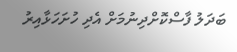ބަދަލު ފާސްކޮށްދިނުމަށް އެދި ހުށަހަޅާއިރު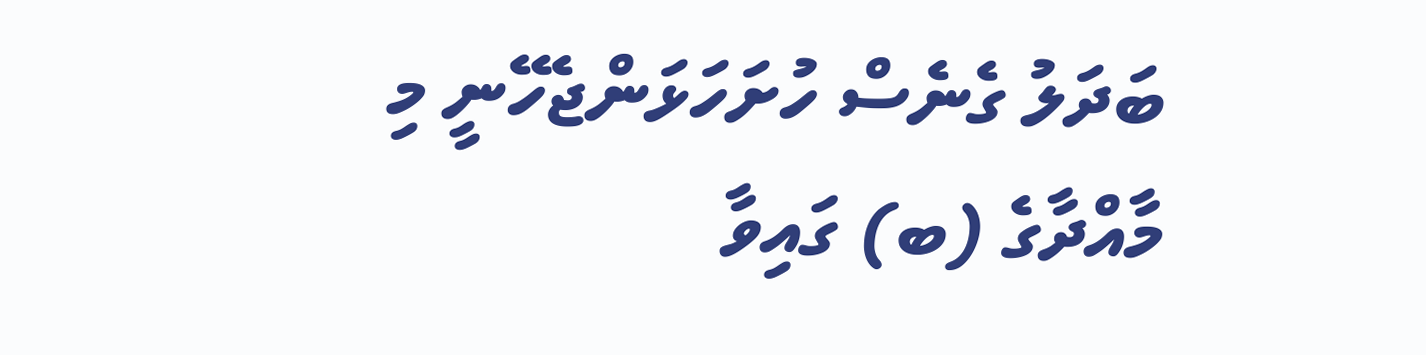ބަދަލު ގެނެސް ހުށަހަޅަންޖެހޭނީ މި މާއްދާގެ (ބ) ގައިވާ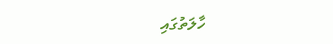ހާލަތުގައި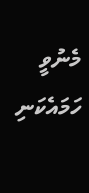މެނުވީ ހަމައެކަނި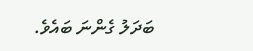ބަދަލު ގެންނަ ބައެވެ.